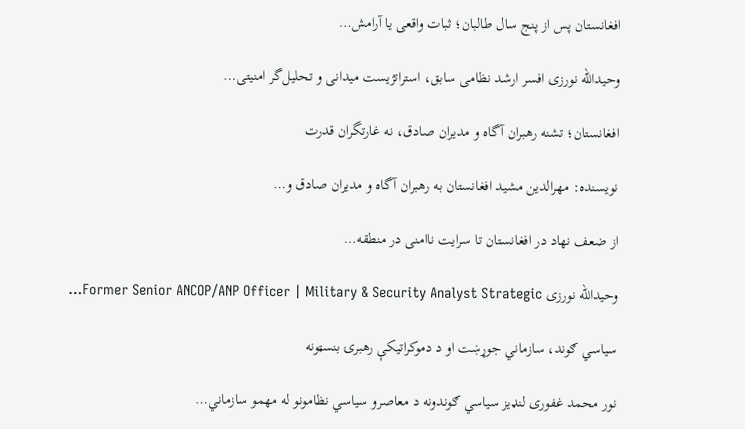افغانستان پس از پنج سال طالبان؛ ثبات واقعی یا آرامش…

وحیدالله نورزی افسر ارشد نظامی سابق، استراتژیست میدانی و تحلیل‌گر امنیتی…

افغانستان؛ تشنه رهبران آگاه و مدیران صادق، نه غارتگران قدرت

نویسنده: مهرالدین مشید افغانستان به رهبران آگاه و مدیران صادق و…

از ضعف نهاد در افغانستان تا سرایت ناامنی در منطقه…

وحیدالله نورزی Former Senior ANCOP/ANP Officer | Military & Security Analyst Strategic…

سیاسي ګوند، سازماني جوړښت او د دموکراتیکې رهبرۍ بنسټونه

نور محمد غفوری لنډیز سیاسي ګوندونه د معاصرو سیاسي نظامونو له مهمو سازماني…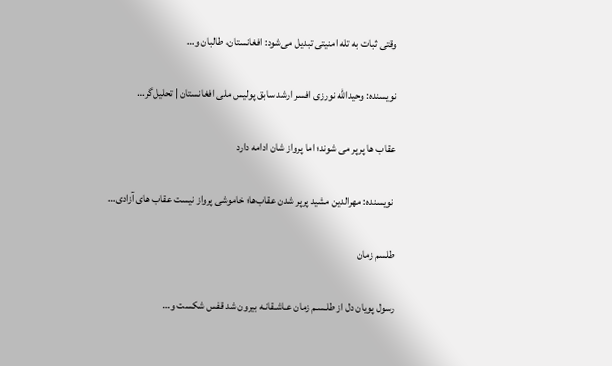وقتی ثبات به تله امنیتی تبدیل می‌شود: افغانستان، طالبان و…

نویسنده: وحیدالله نورزی افسر ارشد سابق پولیس ملی افغانستان | تحلیل‌گر…

عقاب ها پرپر می شوند؛ اما پرواز شان ادامه دارد

 نویسنده: مهرالدین مشید پرپر شدن عقاب‌ها؛ خاموشی پرواز نیست عقاب‌ های آزادی…

طلسم زمان

رسول پویان دل از طلـسـم زمان عـاشـقانـه بیرون شد قفس شکست و…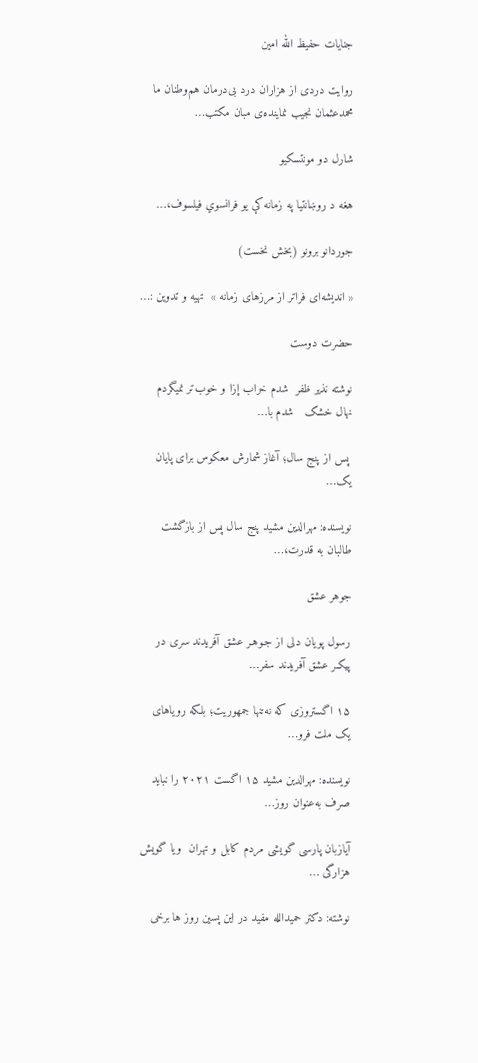جنایات حفیظ الله امین

روایت دردی از هزاران درد بی‌درمان هم‌وطنان ما محمدعثمان نجیب نماینده‌ی مبان مکتب…

شارل دو مونتسکیو

هغه د روښانتیا په زمانه کې یو فرانسوي فیلسوف،…

جوردانو برونو (بخش نخست)

« اندیشه‌ای فراتر از مرزهای زمانه »  تهیه و تدوین :…

حضرت دوست

نوشته نذیر ظفر  شدم خراب إزا و خوب‌تر نمیگردم نهال خشک   شدم با…

 پس از پنج سال؛ آغاز شمارش معکوس برای پایان یک…

نویسنده: مهرالدین مشید پنج سال پس از بازگشت طالبان به قدرت،…

جوهر عشق

رسول پویان دلی از جـوهـر عشق آفریدند سری در پیکـر عشق آفریدند سفر…

۱۵ اگستروزی که نه‌تنها جمهوریت؛ بلکه رویاهای یک ملت فرو…

نویسنده: مهرالدین مشید ۱۵ اگست ۲۰۲۱ را نباید صرف به‌عنوان روز…

آیازبان پارسی گویشی مردم کابل و تهران  ویا گویش هزارگی …

نوشته: دکتر حمیدالله مفید در این پسین روز ها برخی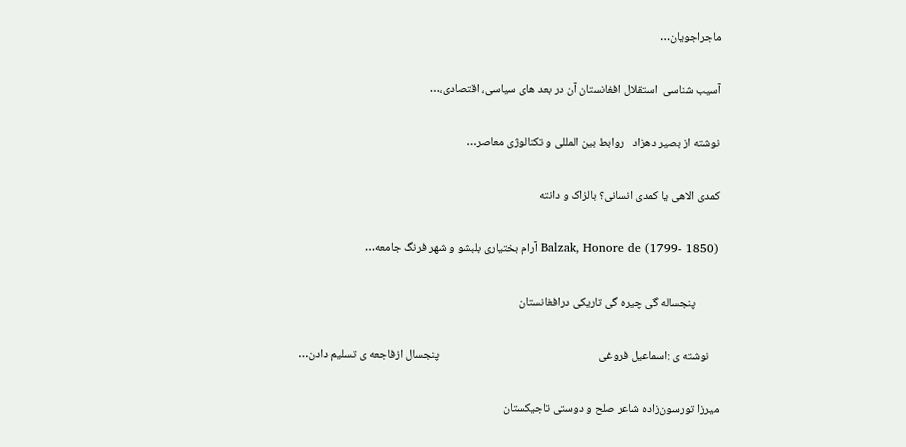ماجراجویان…

آسیب شناسی  استقلال افغانستان آن در بعد های سیاسی، اقتصادی،…

نوشته از بصیر دهزاد   روابط بین المللی و تکنالوژی معاصر…

کمدی الاهی یا کمدی انسانی؟ بالزاک و دانته

Balzak, Honore de (1799- 1850) آرام بختیاری بلبشو و شهر فرنگ جامعه…

         پنجساله گی چیره گی تاریکی درافغانستان

    نوشته ی :اسماعیل فروغی                                                            پنجسال ازفاجعه ی تسلیم دادن…

میرزا تورسون‌زاده شاعر صلح و دوستی تاجیکستان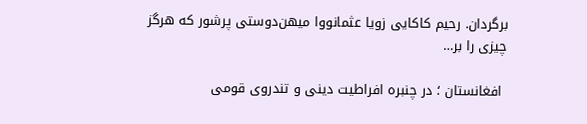برگردان. رحیم کاکایی زویا عثمانووا میهن‌دوستی پرشور که هرگز چیزی را بر…

 افغانستان ؛ در چنبره افراطیت دینی و تندروی قومی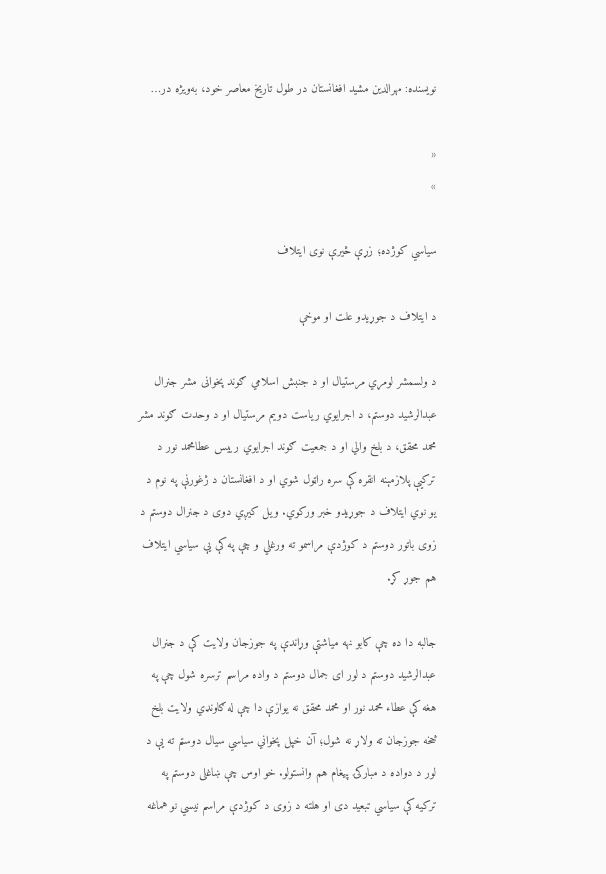نویسنده: مهرالدین مشید افغانستان در طول تاریخ معاصر خود، به‌ویژه در…

«
»

سياسي کوژده؛ زړې څيرې نوی ايتلاف

د ايتلاف د جوړيدو علت او موخې

د ولسمشر لومړي مرستیال او د جنبش اسلامي ګوند پخوانی مشر جنرال عبدالرشید دوستم، د اجرایوي ریاست دویم مرستیال او د وحدت ګوند مشر محمد محقق، د بلخ والي او د جمعیت ګوند اجرايوي ریيس عطامحمد نور د ترکيې پلازمېنه انقره کې سره راټول شوي او د افغانستان د ژغورنې په نوم د يو نوي ايتلاف د جوړيدو خبر ورکوي. ويل کيږي دوی د جنرال دوستم د زوی باتور دوستم د کوژدې مراسمو ته ورغلي و چې په کې يې سياسي ايتلاف هم جوړ کړ.

جالبه دا ده چې کابو نهه مياشتې وړاندې په جوزجان ولايت کې د جنرال عبدالرشید دوستم د لور ای جمال دوستم د واده مراسم ترسره شول چې په هغه کې عطاء محمد نور او محمد محقق نه یوازې دا چې له ګاونډي ولايت بلخ څخه جوزجان ته ولاړ نه شول؛ آن خپل پخواني سیاسي سیال دوستم ته يې د لور د دواده د مبارکۍ پیغام هم وانستولو. خو اوس چې ښاغلی دوستم په ترکيه کې سياسي تبعيد دی او هلته د زوی د کوژدې مراسم نيسي نو هماغه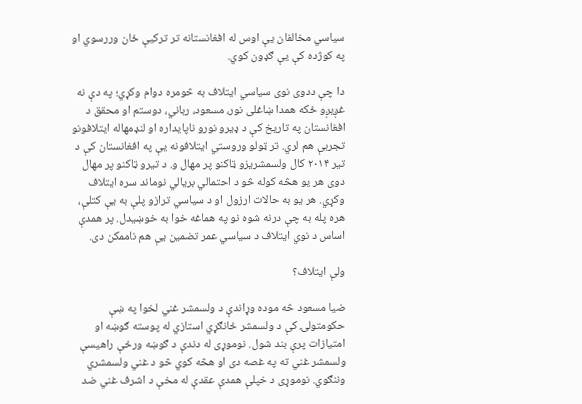سياسي مخالفان يې اوس له افغانستانه تر ترکيې ځان وررسوي او په کوژده کې يې ګډون کوي.

دا چې ددوی نوی سياسي ايتلاف به څومره دوام وکړي؛ په دې نه غږيږو ځکه همدا ښاغلی نور، مسعود، رباني، دوستم او محقق د افغانستان په تاريخ کې د ډيرو نورو ناپايداره او لنډمهاله ايتلافونو تجربې هم لري. تر ټولو وروستي ايتلافونه يې په افغانستان کې د تير ۲۰۱۴ کال ولسمشريزو ټاکنو پر مهال و. د تيرو ټاکنو پر مهال دوی هر يو هڅه کوله څو د احتمالي بريالي نوماند سره ايتلاف وکړي. هر يو به حالات ارزول او د سياسي ترازو پلې به يې کتلې، هره پله به چې درنه شوه نو په هماغه خوا به خوښيدل. پر همدې اساس د نوي ايتلاف د سياسي عمر تضمين يې هم ناممکن دی.

ولې ايتلاف؟

ضيا مسعود څه موده وړاندې د ولسمشر غني لخوا په ښې حکومتولۍ کې د ولسمشر ځانګړي استازي له پوسته ګوښه او امتيازات پرې بند شول. نوموړی له دندې د ګوښه ورځې راهيسې ولسمشر غني ته په غصه دی او هڅه کوي څو د غني ولسمشري وننګوي. نوموړی د خپلې همدې عقدې له مخې د اشرف غني ضد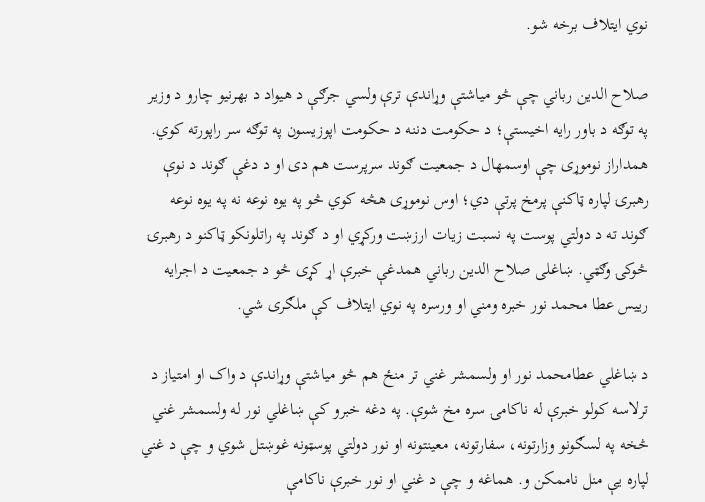نوي ايتلاف برخه شو.

صلاح الدين رباني چې څو مياشتې وړاندې ترې ولسي جرګې د هيواد د بهرنيو چارو د وزير په توګه د باور رايه اخيستې؛ د حکومت دننه د حکومت اپوزيسون په توګه سر راپورته کوي. همداراز نوموړی چې اوسمهال د جمعيت ګوند سرپرست هم دی او د دغې ګوند د نوې رهبرۍ لپاره ټاکنې پرمخ پرتې دي؛ اوس نوموړی هڅه کوي څو په يوه نوعه نه په يوه نوعه ګوند ته د دولتي پوست په نسبت زيات ارزښت ورکړي او د ګوند په راتلونکو ټاکنو د رهبرۍ څوکۍ وګټي. ښاغلی صلاح الدين رباني همدغې خبرې اړ کړی څو د جمعيت د اجرايه رييس عطا محمد نور خبره ومني او ورسره په نوي ايتلاف کې ملګری شي.

د ښاغلي عطامحمد نور او ولسمشر غني تر منځ هم څو مياشتې وړاندې د واک او امتياز د ترلاسه کولو خبرې له ناکامۍ سره مخ شوې. په دغه خبرو کې ښاغلي نور له ولسمشر غني څخه په لسګونو وزارتونه، سفارتونه، معينتونه او نور دولتي پوسټونه غوښتل شوي و چې د غني لپاره يې منل ناممکن و. هماغه و چې د غني او نور خبرې ناکامې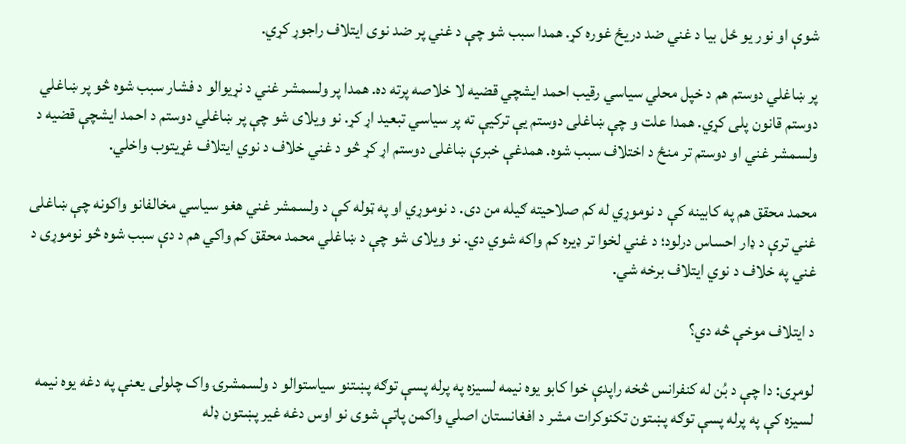شوې او نور يو ځل بيا د غني ضد دريځ غوره کړ. همدا سبب شو چې د غني پر ضد نوی ايتلاف راجوړ کړي.

پر ښاغلي دوستم هم د خپل محلي سياسي رقيب احمد ايشچي قضيه لا خلاصه پرته ده. همدا پر ولسمشر غني د نړيوالو د فشار سبب شوه څو پر ښاغلي دوستم قانون پلی کړي. همدا علت و چې ښاغلی دوستم يې ترکيې ته پر سياسي تبعيد اړ کړ. نو ويلای شو چې پر ښاغلي دوستم د احمد ايشچې قضيه د ولسمشر غني او دوستم تر منځ د اختلاف سبب شوه. همدغې خبرې ښاغلی دوستم اړ کړ څو د غني خلاف د نوي ايتلاف غړيتوب واخلي.

محمد محقق هم په کابينه کې د نوموړي له کم صلاحيته ګيله من دی. د نوموړي او په ټوله کې د ولسمشر غني هغو سياسي مخالفانو واکونه چې ښاغلی غني ترې د ډار احساس درلود؛ د غني لخوا تر ډيره کم واکه شوي دي. نو ويلای شو چې د ښاغلي محمد محقق کم واکي هم د دې سبب شوه څو نوموړی د غني په خلاف د نوي ايتلاف برخه شي.

د ايتلاف موخې څه دي؟

لومړی: دا چې د بُن له کنفرانس څخه راپدې خوا کابو يوه نيمه لسيزه په پرله پسې توګه پښتنو سياستوالو د ولسمشرۍ واک چلولی يعنې په دغه يوه نيمه لسيزه کې په پرله پسې توګه پښتون تکنوکرات مشر د افغانستان اصلي واکمن پاتې شوی نو اوس دغه غير پښتون ډله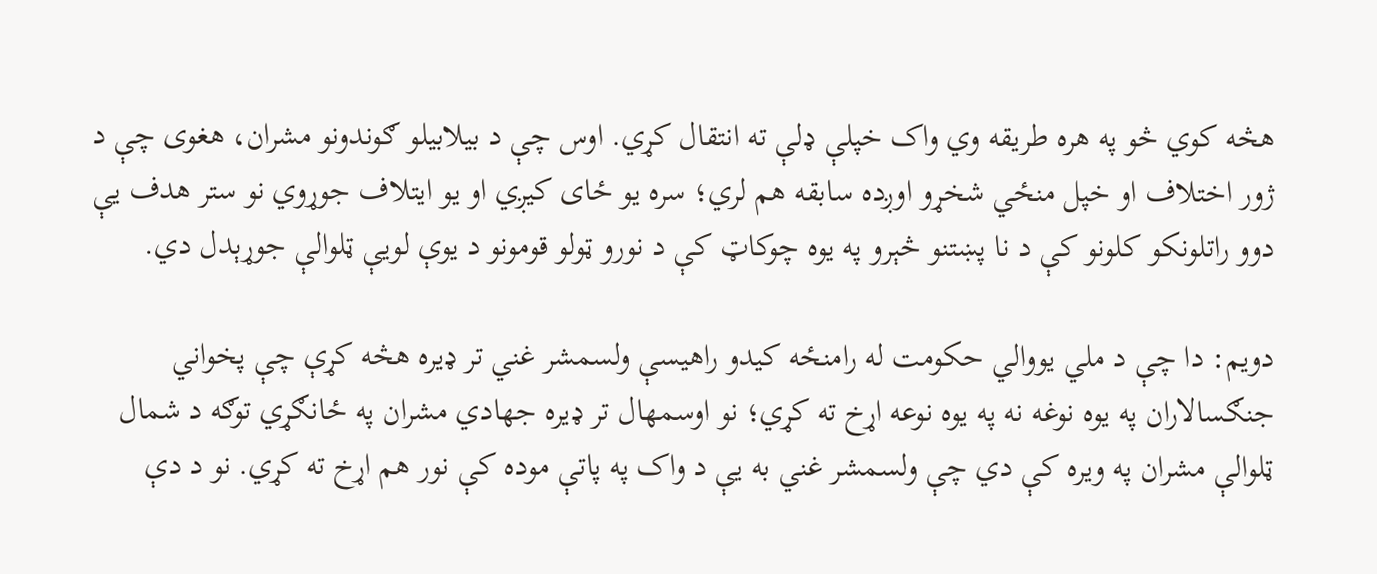هڅه کوي څو په هره طريقه وي واک خپلې ډلې ته انتقال کړي. اوس چې د بيلابيلو ګوندونو مشران، هغوی چې د ژور اختلاف او خپل منځي شخړو اوږده سابقه هم لري؛ سره يو ځای کيږي او يو ايتلاف جوړوي نو ستر هدف يې دوو راتلونکو کلونو کې د نا پښتنو څېرو په یوه چوکاټ کې د نورو ټولو قومونو د یوې لویې ټلوالې جوړېدل دي.

دویم: دا چې د ملي يووالي حکومت له رامنځه کيدو راهيسې ولسمشر غني تر ډيره هڅه کړې چې پخواني جنګسالاران په يوه نوغه نه په يوه نوعه اړخ ته کړي؛ نو اوسمهال تر ډيره جهادي مشران په ځانګړي توګه د شمال ټلوالې مشران په ويره کې دي چې ولسمشر غني به يې د واک په پاتې موده کې نور هم اړخ ته کړي. نو د دې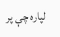لپاره چې پر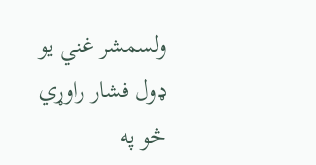ولسمشر غني يو ډول فشار راوړي څو په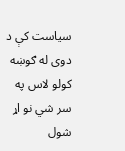سياست کې د دوی له ګوښه کولو لاس په سر شي نو اړ شول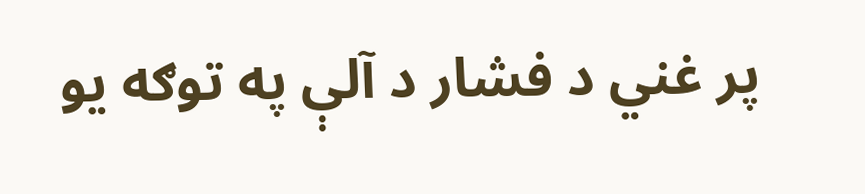پر غني د فشار د آلې په توګه يو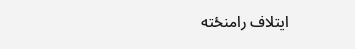ايتلاف رامنځته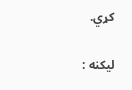کړي.

لیکنه :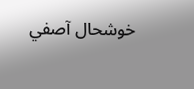خوشحال آصفي